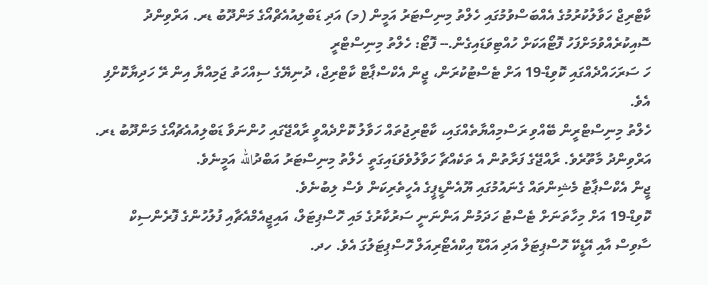ކާޓްރިޖް ހަވާލުކުރުމުގެ އެއްބަސްވުމުގައި ހެލްތު މިނިސްޓަރު އަމީން (މ) އަދި ޑަބްލިއުއެޗްއޯގެ މަންދޫބު ޑރ. އަރްވިންދު ސޮއިކުރެއްވުމަށްފަހު ފޮޓޯއަކަށް ހުއްޓިވަޑައިގެން.-- ފޮޓޯ: ހެލްތު މިނިސްޓްރީ
ހަ ސަރަހައްދެއްގައި ކޮވިޑް-19 އަށް ޓެސްޓުކުރަން، ޖީން އެކްސްޕާޓް ކާޓްރިޖް، ދުނިޔޭގެ ސިއްހަތު ޖަމިއްޔާ އިން ރޭ ހަދިޔާކޮށްފި އެވެ.
ހެލްތު މިނިސްޓްރީން ބޭއްވި ރަސްމިއްޔާތެއްގައި، ކާޓްރިޖުތައް ހަވާލު ކޮށްދެއްވީ ރާއްޖޭގައި ހުންނަވާ ޑަބްލިއުއެޗުއޯގެ މަންދޫބު ޑރ. އަރްވިންދު މާތޫރެވެ. ރާއްޖޭގެ ފަރާތުން އެ ތަކެއްޗާ ހަވާލުވެވަޑައިގަތީ ހެލްތު މިނިސްޓަރު އަބްދުالله އަމީނެވެ.
ޖީން އެކްސްޕާޓު މެޝިންތައް ގެނައުމުގައި ޔޫއެންޑީޕީގެ އެހީތެރިކަން ވެސް ލިބުނެވެ.
ކޮވިޑް-19 އަށް މިހާތަނަށް ޓެސްޓު ހަދަމުން އަންނަނީ ސަރުކާރުގެ މައި ހޮސްޕިޓަލް، އައިޖީއެމްއެޗާއި ފުލުހުންގެ ފޮރެންސިކް ސާވިސް އާއި އޭޑީކޭ ހޮސްޕިޓަލް އަދި އައްޑޫ އިކްއެޓޯރިއަލް ހޮސްޕިޓަލުގަ އެވެ. ހދ.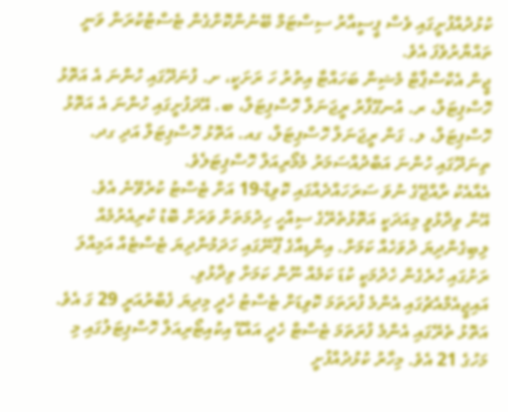ކުޅުދުއްފުށީގައި ވެސް ޕީސީއާރު ސިސްޓަމް ބޭނުންކޮށްގެން ޓެސްޓުކުރަން ވަނީ ތައްޔާރުވެފަ އެވެ.
ޖީން އެކްސްޕާޓް މެޝިން ބަހައްޓާ އިތުރު ހަ ރަށަކީ، ށ. ފުނަދޫގައި ހުންނަ އެ އަތޮޅު ހޮސްޕިޓަލް، ރ. އުނގޫފާރު ރީޖަނަލް ހޮސްޕިޓަލް، ބ. އޭދަފުށީގައި ހުންނަ އެ އަތޮޅު ހޮސްޕިޓަލް، ލ. ގަން ރީޖަނަލް ހޮސްޕިޓަލް، ގއ. އަތޮޅު ހޮސްޕިޓަލް އަދި ގދ. ތިނަދޫގައި ހުންނަ އަބްދުއްސަމަރު މެމޯރިއަލް ހޮސްޕިޓަލެވެ.
އެއާއެކު ރާއްޖޭގެ ނުވަ ސަރަހައްދެއްގައި ކޮވިޑް-19 އަށް ޓެސްޓު ކުރެވޭނެ އެވެ.
އޭނާ ވިދާޅުވީ މިއަދަކީ އަތޮޅުތެރޭގެ ސިއްހީ ހިދުމަތަށް ވަރަށް ބޮޑު ކުރިއެރުމެއް ލިބިގެންދިޔަ ދުވަހެއް ކަމަށް. އިންޑިއާގެ ޕޫނޭގައި ހަދަމުންދިޔަ ޓެސްޓެއް އަމިއްލަ ރަށުގައި ހުރެގެން ހެދުމަކީ ކުޑަ ކަމެއް ނޫން ކަމަށް ވިދާޅުވި.
އައިޖީއެމްއެޗުގައި އެންމެ ފުރަތަމަ ކޮވިޑަށް ޓެސްޓު ހެދީ މިދިޔަ ފެބްރުއަރީ 29 ގަ އެވެ. އަތޮޅު ތެރޭގައި އެންމެ ފުރަތަމަ ޓެސްޓް ހެދީ އައްޑޫ އިކުއިޓޯރިއަލް ހޮސްޕިޓަލުގައި މި މަހުގެ 21 އެވެ. މިހާރު ކުޅުދުއްފުށީ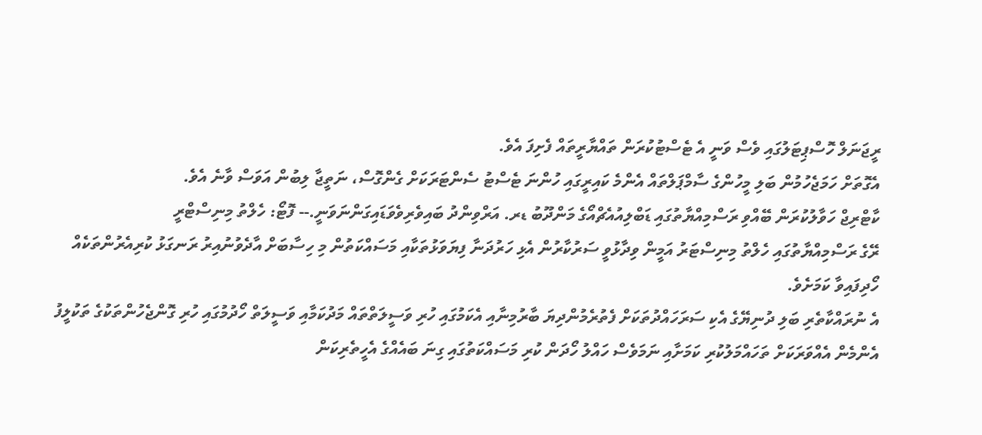ރީޖަނަލް ހޮސްޕިޓަލުގައި ވެސް ވަނީ އެ ޓެސްޓުކުރަން ތައްޔާރީތައް ފެށިފަ އެވެ.
އެގޮތަށް ހަމަޖެހުމުން ބަލި މީހުންގެ ސާމްޕަލްތައް އެންމެ ކައިރީގައި ހުންނަ ޓެސްޓު ސެންޓަރަކަށް ގެންގޮސް، ނަތީޖާ ލިބުން އަވަސް ވާނެ އެވެ.
ކާޓްރިޖް ހަވާލުކުރަން ބޭއްވި ރަސްމިއްޔާތުގައި ޑަބްލިއުއެޗްއޯގެ މަންދޫބު ޑރ. އަރްވިންދު ބައިވެރިވެވަޑައިގަންނަވަނީ.-- ފޮޓޯ: ހެލްތު މިނިސްޓްރީ
ރޭގެ ރަސްމިއްޔާތުގައި ހެލްތު މިނިސްޓަރު އަމީން ވިދާޅުވީ ސަރުކާރުން އެޅި ހަރުދަނާ ފިޔަވަޅުތަކާއި މަސައްކަތުން މި ހިސާބަށް އާދެވުނުއިރު ރަނގަޅު ކުރިއެރުންތަކެއް ހޯދިފައިވާ ކަމަށެވެ.
އެ ނުރައްކާތެރި ބަލި ދުނިޔޭގެ އެކި ސަރަހައްދުތަކަށް ފެތުރެމުންދިޔަ ބާރުމިނާއި އެކަމުގައި ހުރި ވަސީލަތްތައް މަދުކަމާއި ވަސީލަތް ހޯދުމުގައި ހުރި ގޮންޖެހުންތަކުގެ ތަކުލީފު އެންމެން އެއްވަރަކަށް ތަހައްމަލުކުރި ކަމަށާއި ނަމަވެސް ހައްލު ހޯދަން ކުރި މަސައްކަތުގައި ގިނަ ބައެއްގެ އެހީތެރިކަން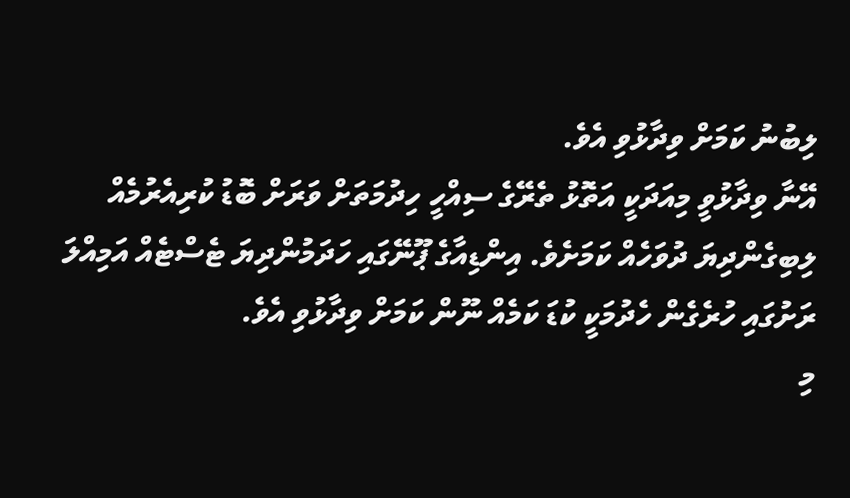ލިބުނު ކަމަށް ވިދާޅުވި އެވެ.
އޭނާ ވިދާޅުވީ މިއަދަކީ އަތޮޅު ތެރޭގެ ސިއްހީ ހިދުމަތަށް ވަރަށް ބޮޑު ކުރިއެރުމެއް ލިބިގެންދިޔަ ދުވަހެއް ކަމަށެވެ. އިންޑިއާގެ ޕޫނޭގައި ހަދަމުންދިޔަ ޓެސްޓެއް އަމިއްލަ ރަށުގައި ހުރެގެން ހެދުމަކީ ކުޑަ ކަމެއް ނޫން ކަމަށް ވިދާޅުވި އެވެ.
މި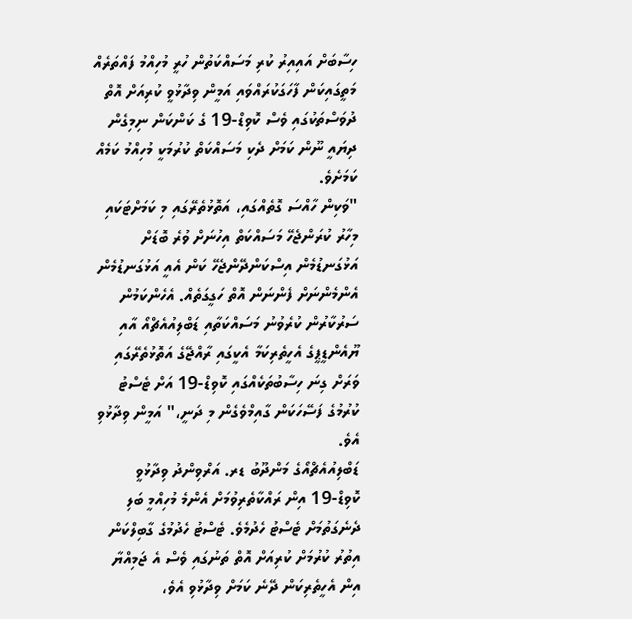ހިސާބަށް އައިއިރު ކުރި މަސައްކަތުން ހުރީ މުހިއްމު ފައްތަރެއް މަތީގައިކަން ފާހަގަކުރައްވައި އަމީން ވިދާޅުވީ ކުރިއަށް އޮތް ދުވަސްތަކުގައި ވެސް ކޮވިޑް-19 ގެ ކަންކަން ނިމިގެން ދިޔައީ ނޫން ކަމަށް ދެކި މަސައްކަތް ކުރުމަކީ މުހިއްމު ކަމެއް ކަމަށެވެ.
"ވަކިން ހާއްސަ ގޮތެއްގައި، އަތޮޅުތެރޭގައި މި ކަމަށްޓަކައި މިހާރު ކުރަންޖެހޭ މަސައްކަތް އިހުނަށް ވުރެ ބޮޑަށް އަޅުގަނޑުމެން އިސްކަންދޭންޖެހޭ ކަން އެއީ އަޅުގަނޑުމެން އެންމެންނަށް ފެންނަން އޮތް ހަގީގަތެއް. އެހެންކަމުން ސަރުކާރުން ކުރެވުނު މަސައްކަތާއި ޑަބްލިއުއެޗްއޯ އާއި ޔޫއެންޑީޕީގެ އެހީތެރިކަމާ އެކީގައި ރާއްޖޭގެ އަތޮޅުތެރޭގައި ވަރަށް ގިނަ ހިސާބުތަކެއްގައި ކޮވިޑް-19 އަށް ޓެސްޓު ކުރުމުގެ ފަސޭހަކަން ގާއިމްވެގެން މި ދަނީ،" އަމީން ވިދާޅުވި އެވެ.
ޑަބްލިއުއެޗްއޯގެ މަންދޫބު ޑރ. އަރްވިންދު ވިދާޅުވީ ކޮވިޑް-19 އިން ރައްކާތެރިވުމަށް އެންމެ މުހިއްމީ ބަލި ދެނެގަތުމަށް ޓެސްޓު ހެދުމެވެ. ޓެސްޓު ހެދުމުގެ ގާބިލްކަން އިތުރު ކުރުމަށް ކުރިއަށް އޮތް ތަނުގައި ވެސް އެ ޖަމިއްޔާ އިން އެހީތެރިކަން ދޭނެ ކަމަށް ވިދާޅުވި އެވެ،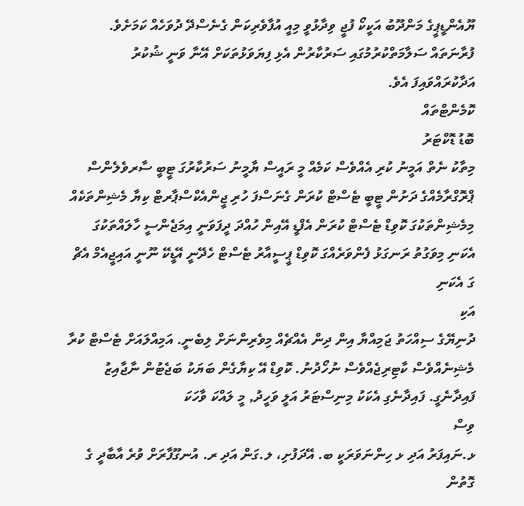ޔޫއެންޑީޕީގެ މަންދޫބު އަކީކޯ ފުޖީ ވިދާޅުވީ މިއީ އުފާވެރިކަން ގެނެސްދޭ ދުވަހެއް ކަމަށެވެ. ފުރާނަތައް ސަލާމަތްކުރުމުގައި ސަރުކާރުން އެޅި ފިޔަވަޅުތަކަށް އޭނާ ވަނީ ޝުކުރު އަދާކުރައްވައިފަ އެވެ.
ކޮމެންޓްތައް
ބޮޑު ޑޮކްޓަރު
މިތާކު ނެތް އަމީނު ކުރި އެއްވެސް ކަމެއް މީ ރައީސް ޔާމީނު ސަރުކާރުގަ ޓީބީ ސާރވެލެންސް ޕްރޮގްރާމެއްގެ ދަށުން ޓީބީ ޓެސްޓް ކުރަން ގެނަސްފަ ހުރި ޖީންއެކްސްޕާރޓް ކިޔާ މެޝިންތަކެއް މިމެޝިންތަކުގަ ކޮވިޑް ޓެސްޓް ކުރަން އެފްޑީ އޭއިން ހުއްދަ ދީފަވަނީ އިމަޖެންސީ ހާލައްތަކުގަ އެކަނި މިވަގުތު ރަނގަޅު ފެންވަރެއްގަ ކޮވިޑް ޕީސީއާރު ޓެސްޓް ހެދޭނީ އޭޑީކޭ ނޫނީ އައިޖީއެމް އެޗް ގަ އެކަނި
އަކި
ދުނިޔޭގެ ސިއްހަތު ޖަމިއްޔާ އިން ދިން އެއްޗެއް މިވެރިންނަށް ލިބެނީ. އަމިއްލައަށް ޓެސްޓް ކުރާ މެޝިނެއްވެސް ކާޓިރިޖެއްވެސް ނުހޯދުނު. ކޮވިޑް އޭ ކިޔާގެން ބަޔަކު ބަޖެޓުން ނާޖާއިޒު ފައިދާނެގީ. ފައިދާނެގި އެކަކު މިނިސްޓަރު އަލީ ވަހީދު, މީ ލައްކަ ވާހަކަ
ވިސް
ޅ.ނައިފަރު އަދި ޅ ހިންނަވަރަކީ ބ. އޭދަފުށި، ލ.ގަން އަދި ރ. އުނގޫފާރަށް ވުރެ އާބާދީ ގެ ގޮތުން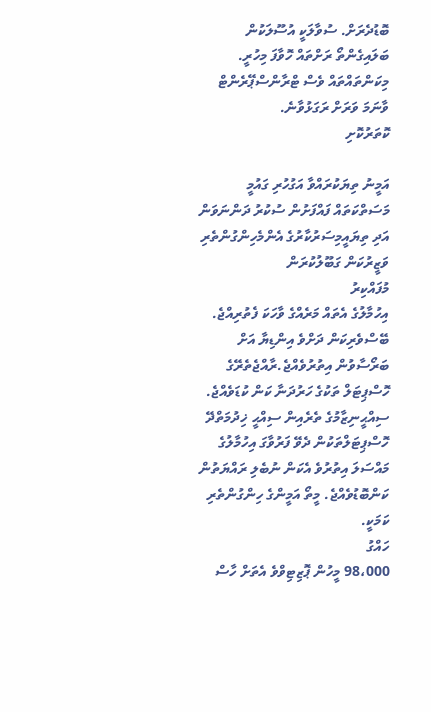ބޮޑުދެރަށް. ސުވާލަކީ އުސޫލަކުން ބަލައިގެންތޯ ރަށްތައް ހޮވާފަ މިހުރީ. މިކަންތައްތައް ވެސް ޓްރާންސްޕޭރެންޓް ވާނަމަ ވަރަށް ރަގަޅުވާނެ.
ކޮތަރުކޮށި

އަމީނު ތިޔަކުރައްވާ އަގުހުރި ގައުމީ މަސަތްކަތައް ފައްފަށުން ސުކުރު ދަންނަވަން އަދި ތިޔައީމިސަރުކާރުގެ އެންމެހިންގުންތެރި ވަޒީރުކަން ގަބޫލުކުރަން
މުފައްކިރު
އިހުމާލުގެ އެތައް މަރެއްގެ ވާހަކަ ފެތުރިއްޖެ. ބޭސްވެރިކަން ދަށްވެ އިންޑިޔާ އަށް ބަރޯސާވުން އިތުރުވެއްޖެ.ރާއްޖެތެރޭގެ ހޮސްޕިޓަލް ތަކުގެ ހަރުދަނާ ކަން ކުޑަވެއްޖެ. ސިއްޙީނިޒާމުގެ ތެރެއިން ސިއްޙީ ޚިދުމަތްދޭ ހޮސްޕިޓަލްތަކުން ދެވޭ ފަރުވާގަ އިހުމާލުގެ މައްސަލަ އިތުރުވެ އެކަން ނުބެލި ރައްޔަތުން ކަންބޮޑުވެއްޖެ. މީތޯ އަމީންގެ ހިންގުންތެރި ކަމަކީ.
ހައްގު
98،000 މީހުން ޕޮޒިޓިވްވެ އެތަށް ހާސް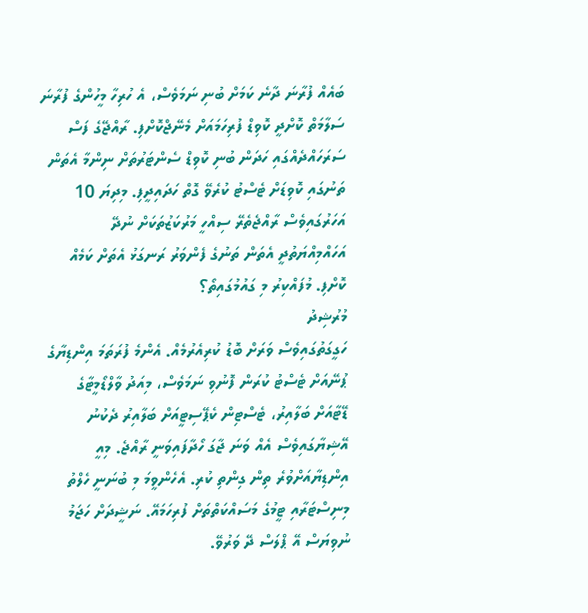ބައެއް ފުރާނަ ދާނެ ކަމަށް ބުނި ނަމަވެސް، އެ ހުރިހާ މީހުންގެ ފުރާނަ ސަލާމަތް ކޮށްދީ ކޮވިޑް ފުރިހަމައަށް މެނޭޖްކޮށްފި. ރާއްޖޭގެ ފަސް ސަރަހައްދެއްގައި ހަދަން ބުނި ކޮވިޑް ސެންޓަރުތަށް ނިންމާ އެތަން ތަނުގައި ކޮވިޑަށް ޓެސްޓު ކުރެވޭ ގޮތް ހަދައިދީފި. މިދިޔަ 10 އަހަރުގައިވެސް ރާއްޖެތެރޭ ސިއްހީ މަރުކަޒުތަކަށް ނުދޭ އަހައްމިއްޔަތުދީ އެތަން ތަނުގެ ފެންވަރު ރަނގަޅު އެތަށް ކަމެއް ކޮށްފި. މުފައްކިރު މި ގައުމުގައިތޯ؟
މުރުޝިދު
ހަގީގަތުގައިވެސް ވަރަށް ބޮޑު ކުރިއެރުމެއް. އެންމެ ފުރަތަމަ އިންޑިޔާގެ ޕުނޭއަށް ޓެސްޓު ކުރަން ފޮނުވި ނަމަވެސް، މިއަދު ވާލްޑޯމީޓާގެ ޑޭޓާއަށް ބަލާއިރު، ޓެސްޓިން ކެޕޭސިޓީއަށް ބަލާއިރު ދެކުނު އޭޝިޔާގައިވެސް އެއް ވަނަ ޖާގަ ހޯދާފައިވަނީ ރާއްޖެ. މިއީ އިންޑިޔާއަށްވުރެ ތިން ގިންތި ކުރި. އެހެންވީމަ މި ބުނަނީ ހެލްތު މިނިސްޓަރާއި ޓީމުގެ މަސައްކަތްތަށް ފުރިހަމައޭ. ނަޝީދަށް ހަޖަމު ނުވިޔަސް އޭ ޕްލަސް ދޭ ވަރުވޭ.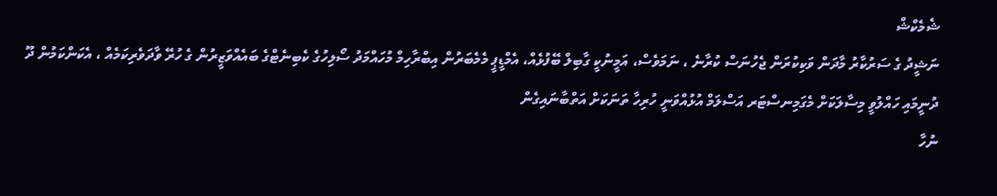ޝެމެކްޝް
ނަޝީދު ގެ ސަރުކާރު މާދަން ވަކިކުރަން ޖެހުނަސް ކުރާނެ ، ނަމަވެސް، އަމީނުކީ ގާބިލް ބޭފުޅެއް، އެމްޑީޕީ މެމެބަރުން އިބްރާހިމް މުހައްމަދު ސޯލިހުގެ ކެބިނެޓްގެ ބައެއްވަޒީރުން ގެ ހުރޭ ވާދަވެރިކަމެއް ، އެކަންކަމުން ދޫ ދުނީމައި ހައްލުވީ މިސާލަކަށް މެގަމިނސްޓަރ އަސްލަމް އުޅުއްވަނީ ހުރިހާ ތަނަކަށް އަތްބާނައިގެން
ނުހާ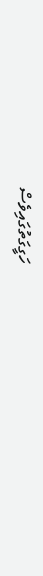ހަގީގަތުގައިވެސް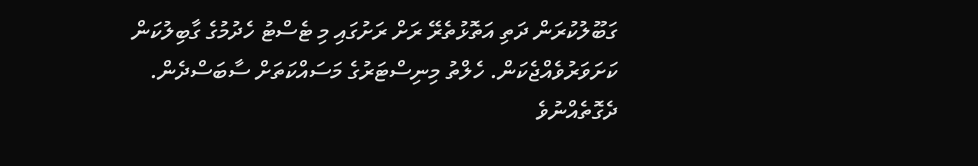ގަބޫލުކުރަން ދަތި އަތޮޅުތެރޭ ރަށް ރަށުގައި މި ޓެސްޓު ހެދުމުގެ ގާބިލުކަން ކަށަވަރުވެއްޖެކަން. ހެލްތު މިނިސްޓަރުގެ މަސައްކަތަށް ސާބަސްދެން. ދެގޮތެއްނުވެ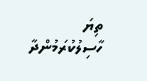ތިޔަ ހާސިލުކުރަމުންދާ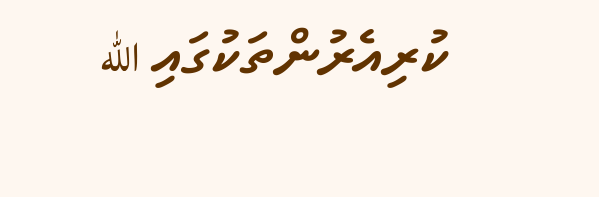ކުރިއެރުންތަކުގައި الله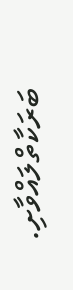ބަރަކާތްލައްވާށި.